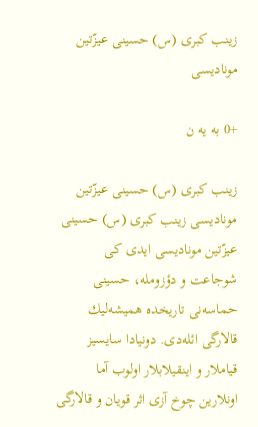زینب كبری (س) حسینی عیزّتین مونادیسی

+0 به یه ن

زینب كبری (س) حسینی عیزّتین مونادیسی زینب كبری (س) حسینی عیزّتین مونادیسی ایدی كی شوجاعت و دؤزومله، حسینی حماسه‌نی تاریخده همیشه‌لیك قالارگی ائله‌دی. دونیادا سایسیز قیاملار و اینقیلابلار اولوب آما اونلارین چوخ آزی اثر قویان و قالارگی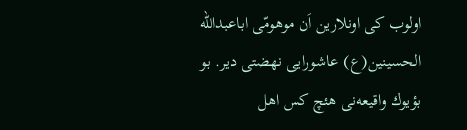اولوب كی اونلارین اَن موهومّی اباعبدالله الحسینین(ع) عاشورایی نهضتی دیر. بو بؤیوك واقیعه‌نی هئچ كس اهل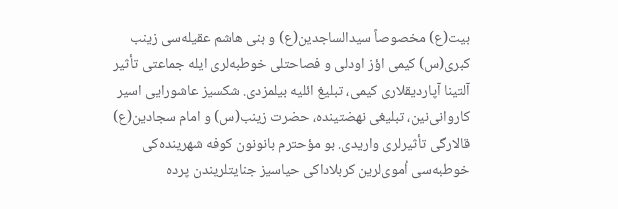بیت(ع) مخصوصاً سیدالساجدین(ع) و بنی هاشم عقیله‌سی زینب كبری(س) كیمی اؤز اودلی و فصاحتلی خوطبه‌لری ایله جماعتی تأثیر آلتینا آپاردیقلاری كیمی، تبلیغ ائلیه بیلمزدی. شكسیز عاشورایی اسیر كاروانی‌نین، تبلیغی نهضتینده، حضرت زینب(س) و امام سجادین(ع) قالارگی تأثیرلری واریدی. بو مؤحترم بانونون كوفه شهرینده‌كی خوطبه‌سی اُموی‌لرین كربلادا‌كی حیاسیز جنایتلریندن پرده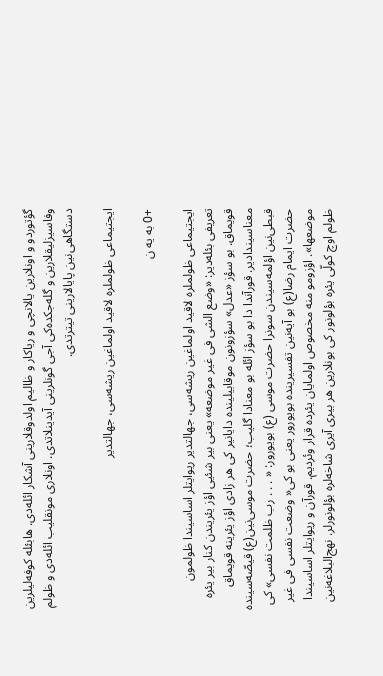گؤتوردو و اونلارین یالانچی و ریاكار و ظالیم اولدوقلارینی آشكار ائله‌دی. هابئله كوفه‌لیلرین وفاسیزلیقلارین و گله‌جكده‌كی آجی گونلرینی آیدینلاتدی. اونلاری مونقلیب ائله‌دی و ظولم دستگاهی‌نین پایالارینی تیترتدی.

ایجتیماعی ظولملره لاقید اولماغین ریشه‌سی، جهالتدیر

+0 به یه ن

ایجتیماعی ظولملره لاقید اولماغین ریشه‌سی، جهالتدیر ریوایتلر اساسیندا ظولمون تعریفی بئله‌دیر: «وضع الشی فی غیر موضعه» یعنی بیر شئیی اؤز یئریندن كنار بیر یئره قویماق. بو سؤز «عدل» سؤزونون موقابیلینده دایانیر كی هر زادی اؤز یئرینه قویماق معناسیندادیر. قورآندا دا بو سؤز ائله بو معنادا گلیب؛ حضرت موسی‌نین(ع) قیصّه‌سینده قبطی‌نین اؤلمه‌سیندن سونرا حضرت موسی (ع) بویورور: « . . . رب ظلمت نفسی» كی حضرت ایمام رضا(ع) بو آیه‌نین تفسیرینده بویورور یعنی بو كی« وضعت نفسی فی غیر موضعها». اؤزومو منه مخصوص اولمایان یئرده قرار وئردیم. قورآن و ریوایتلر اساسیندا ظولم اوچ كولّی یئره بؤلونور كی بونلارین هر بیری‌ آیری شاخه‌لره بؤلونورلر. نهج‌البلاغه‌نین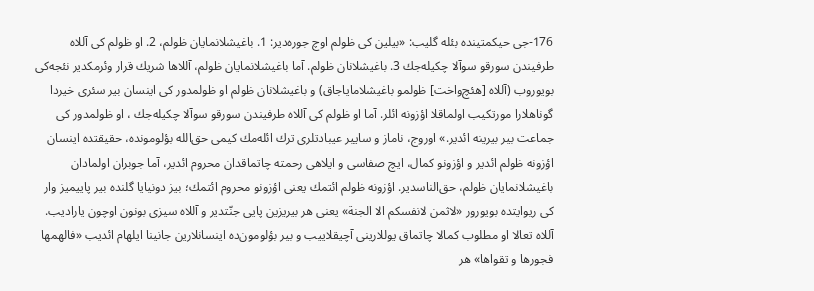176-جی حیكمتینده بئله گلیب: «بیلین كی ظولم اوچ جوره‌دیر: 1. باغیشلانمایان ظولم، 2. او ظولم كی آللاه طرفیندن سورقو سوآلا چكیله‌جك 3. باغیشلانان ظولم. آما باغیشلانمایان ظولم، آللاها شریك قرار وئرمكدیر نئجه‌كی بویوروب (آللاه [هئچ‌واخت] ظولمو باغیشلامایاجاق) و باغیشلانان ظولم او ظولمدور كی اینسان بیر سئری خیردا گوناهلارا مورتكیب اولماقلا اؤزونه ائلر. آما او ظولم كی آللاه طرفیندن سورقو سوآلا چكیله‌جك ، او ظولمدور كی جماعت بیر بیرینه ائدیر.» اوروج، ناماز و ساییر عیبادتلری ترك ائله‌مك كیمی حق‌الله بؤلومونده، حقیقتده اینسان اؤزونه ظولم ائدیر و اؤزونو كمال، ایچ صفاسی و ایلاهی رحمته چاتماقدان محروم ائدیر، آما جوبران اولمادان باغیشلانمایان ظولم، حق‌الناسدیر. اؤزونه ظولم ائتمك یعنی اؤزونو محروم ائتمك؛ بیز دونیایا گلنده بیر پاییمیز وار كی ریوایتده بویورور «لاثمن لانفسكم الا الجنة» یعنی هر بیریزین پایی جنّتدیر و آللاه سیزی بونون اوچون یارادیب. آللاه تعالا او مطلوب كمالا چاتماق یوللارینی آچیقلاییب و بیر بؤلومون‌ده اینسانلارین جانینا ایلهام ائدیب «فالهمها فجورها و تقواها» هر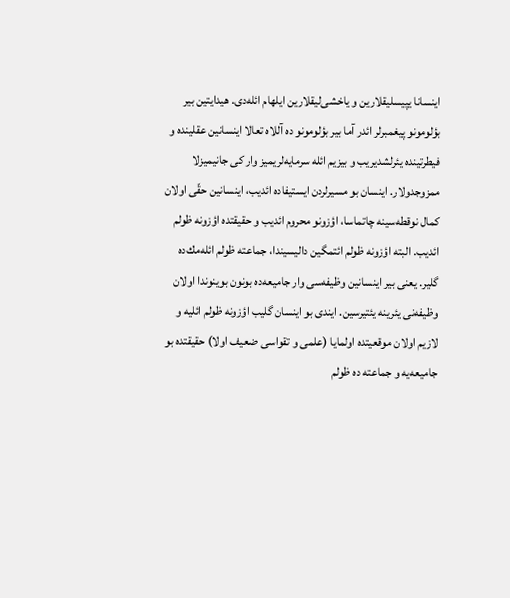اینسانا یپیسلیقلارین و یاخشی‌لیقلارین ایلهام ائله‌دی. هیدایتین بیر بؤلومونو پیغمبرلر ائدر آما بیر بؤلومونو ده آللاه تعالا اینسانین عقلینده و فیطرتینده یئرلشدیریب و بیزیم ائله سرمایه‌لریمیز وار كی جانیمیزلا ممزوجدولار. اینسان بو مسیرلردن ایستیفاده ائدیب، اینسانین حقّی اولان كمال نوقطه‌سینه چاتماسا، اؤزونو محروم ائدیب و حقیقتده اؤزونه ظولم ائدیب. البته اؤزونه ظولم ائتمگین دالیسیندا، جماعته ظولم ائله‌مك‌ده گلیر. یعنی بیر اینسانین وظیفه‌سی وار جامیعه‌ده بونون بوینوندا اولان وظیفه‌نی یئرینه یئتیرسین. ایندی بو اینسان گلیب اؤزونه ظولم ائلیه و لازیم اولان موقعیتده اولمایا (علمی و تقواسی ضعیف اولا) حقیقتده بو جامیعه‌یه و جماعته ده ظولم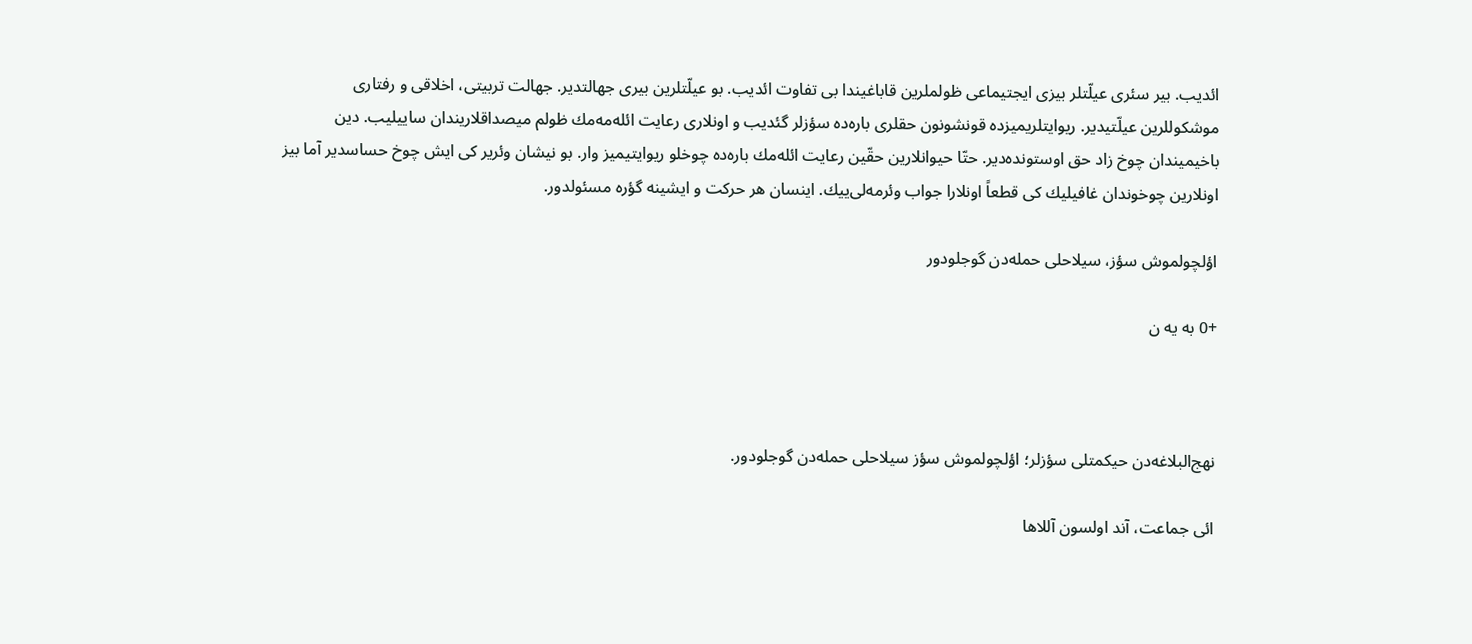ائدیب. بیر سئری عیلّتلر بیزی ایجتیماعی ظولملرین قاباغیندا بی تفاوت ائدیب. بو عیلّتلرین بیری جهالتدیر. جهالت تربیتی، اخلاقی و رفتاری موشكوللرین عیلّتیدیر. ریوایتلریمیزده قونشونون حقلری باره‌ده سؤزلر گئدیب و اونلاری رعایت ائله‌مه‌مك ظولم میصداقلاریندان ساییلیب. دین باخیمیندان چوخ زاد حق اوستونده‌دیر. حتّا حیوانلارین حقّین رعایت ائله‌مك باره‌ده چوخلو ریوایتیمیز وار. بو نیشان وئریر كی ایش چوخ حساسدیر آما بیز اونلارین چوخوندان غافیلیك كی قطعاً اونلارا جواب وئرمه‌لی‌ییك. اینسان هر حركت و ایشینه گؤره مسئولدور.

اؤلچولموش سؤز، سیلاحلی حمله‌دن گوجلودور

+0 به یه ن



نهج‌البلاغه‌دن حیكمتلی سؤزلر؛ اؤلچولموش سؤز سیلاحلی حمله‌دن گوجلودور.

ائی جماعت، آند اولسون آللاها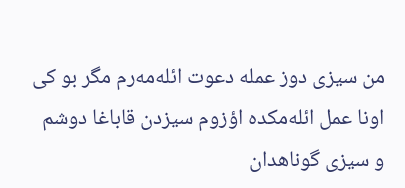من سیزی دوز عمله دعوت ائله‌مه‌رم مگر بو كی اونا عمل ائله‌مكده اؤزوم سیزدن قاباغا دوشم و سیزی گوناهدان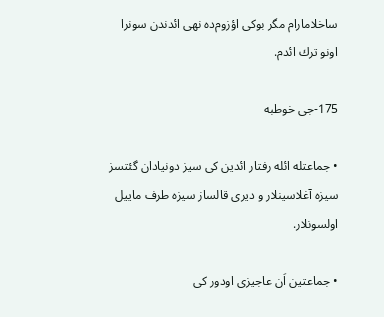ساخلامارام مگر بوكی اؤزوم‌ده نهی ائدندن سونرا اونو ترك ائدم.

175-جی خوطبه

• جماعتله ائله رفتار ائدین كی سیز دونیادان گئتسز سیزه آغلاسینلار و دیری قالساز سیزه طرف ماییل اولسونلار.

• جماعتین اَن عاجیزی اودور كی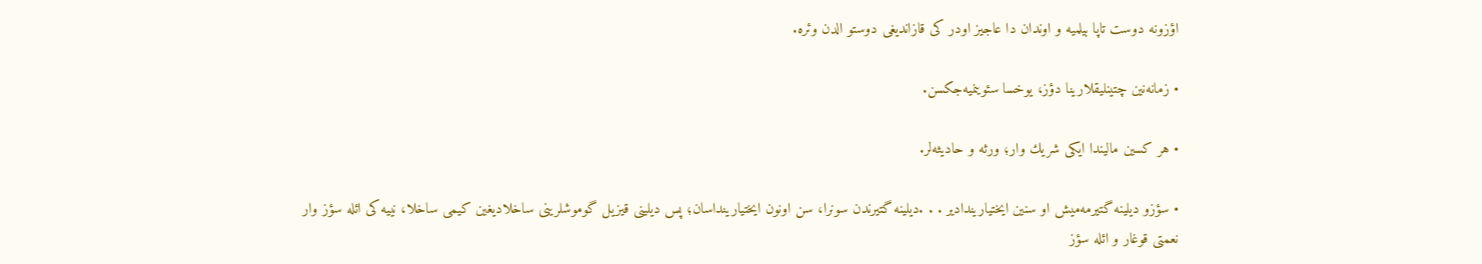اؤزونه دوست تاپا بیلمیه و اوندان دا عاجیز اودر كی قازاندیغی دوستو الدن وئره.

• زمانه‌نین چتینلیقلارینا دؤز، یوخسا سئوینمیه‌جكسن.

• هر كسین مالیندا ایكی شریك وار؛ ورثه و حادیثه‌لر.

• سؤزو دیلینه گتیرمه‌میش او سنین ایختیاریندادیر . . .دیلینه گتیرندن سونرا، سن اونون ایختیارینداسان؛ پس دیلینی قیزیل گوموشلرینی ساخلادیغین كیمی ساخلا، نییه كی ائله سؤز وار نعمتی قوغار و ائله سؤز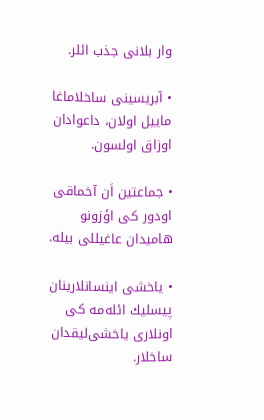وار بلانی جذب ائلر.

• آبریسینی ساخلاماغا ماییل اولان، داعوادان اوزاق اولسون.

• جماعتین اَن آخماقی اودور كی اؤزونو هامیدان عاغیللی بیله.

• یاخشی اینسانلارینان پیسلیك ائله‌مه كی اونلاری یاخشی‌لیقدان ساخلار.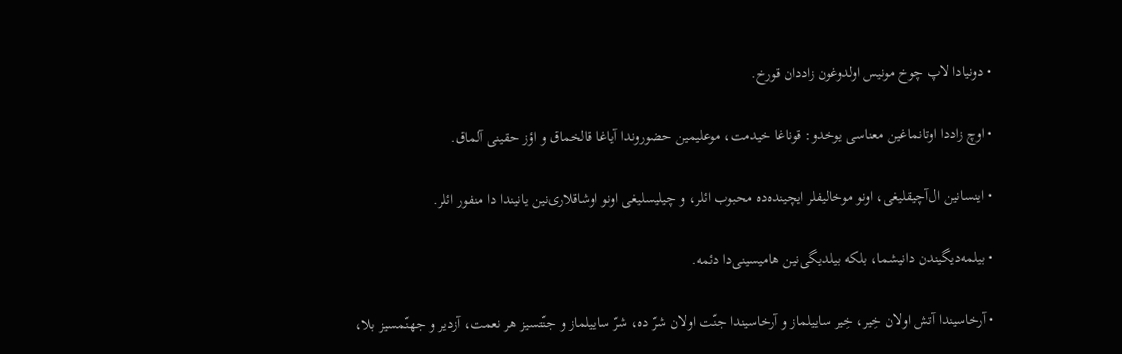• دونیادا لاپ چوخ مونیس اولدوغون زاددان قورخ.

• اوچ زاددا اوتانماغین معناسی یوخدو: قوناغا خیدمت، موعلیمین حضوروندا آیاغا قالخماق و اؤز حقینی آلماق.

• اینسانین ال‌آچیقلیغی، اونو موخالیفلر ایچینده‌ده محبوب ائلر، و چیلیسلیغی اونو اوشاقلاری‌نین یانیندا دا منفور ائلر.

• بیلمه‌دیگیندن دانیشما، بلكه بیلدیگی‌نین هامیسینی‌دا دئمه.

• آرخاسیندا آتش اولان خِیر، خِیر ساییلماز و آرخاسیندا جنّت اولان شرّ ده، شرّ ساییلماز و جنّتسیز هر نعمت، آزدیر و جهنّمسیز بلا،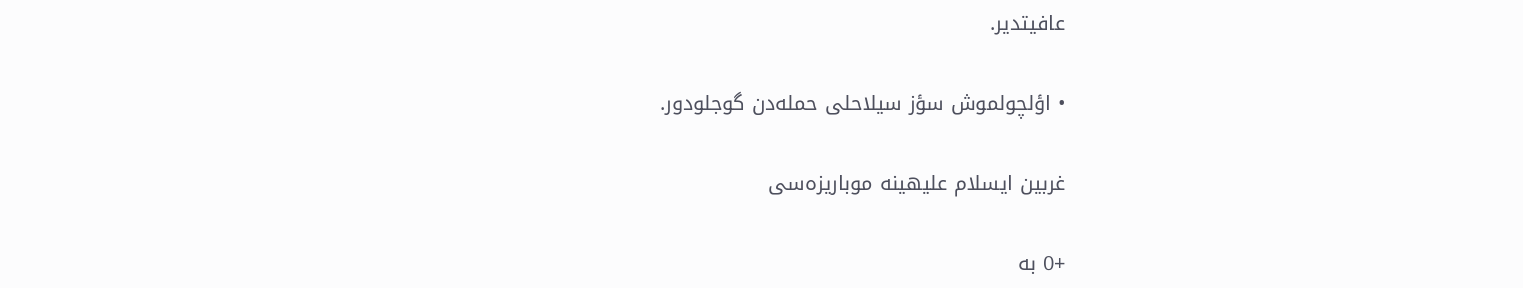عافیتدیر.

• اؤلچولموش سؤز سیلاحلی حمله‌دن گوجلودور.

غربین ایسلام علیهینه موباریزه‌سی

+0 به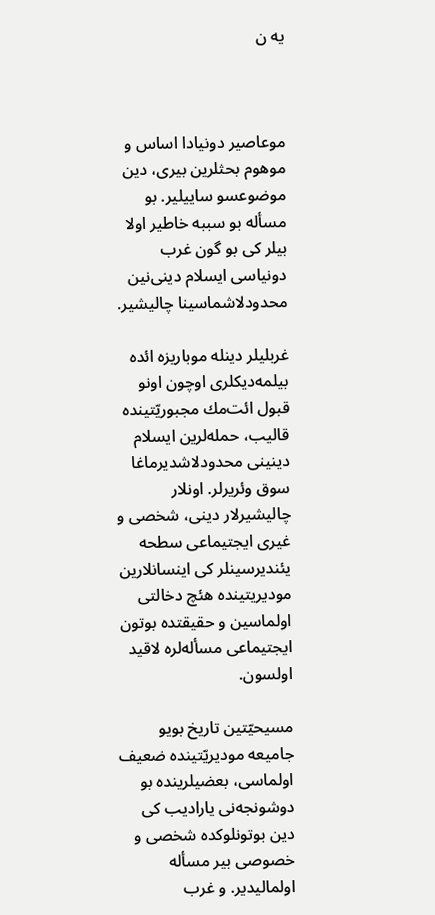یه ن



موعاصیر دونیادا اساس و موهوم بحثلرین بیری، دین موضوعسو ساییلیر. بو مسأله بو سببه خاطیر اولا بیلر كی بو گون غرب دونیاسی ایسلام دینی‌نین محدودلاشماسینا چالیشیر.

غربلیلر دینله موباریزه ائده بیلمه‌دیكلری اوچون اونو قبول ائت‌مك مجبوریّتینده قالیب، حمله‌لرین ایسلام دینینی محدودلاشدیرماغا سوق وئریرلر. اونلار چالیشیرلار دینی، شخصی و غیری ایجتیماعی سطحه یئندیرسینلر كی اینسانلارین مودیریتینده هئچ دخالتی اولماسین و حقیقتده بوتون ایجتیماعی مسأله‌لره لاقید اولسون.

مسیحیّتین تاریخ بویو جامیعه مودیریّتینده ضعیف اولماسی، بعضیلرینده بو دوشونجه‌نی یارادیب كی دین بوتونلوكده شخصی و خصوصی بیر مسأله اولمالیدیر. و غرب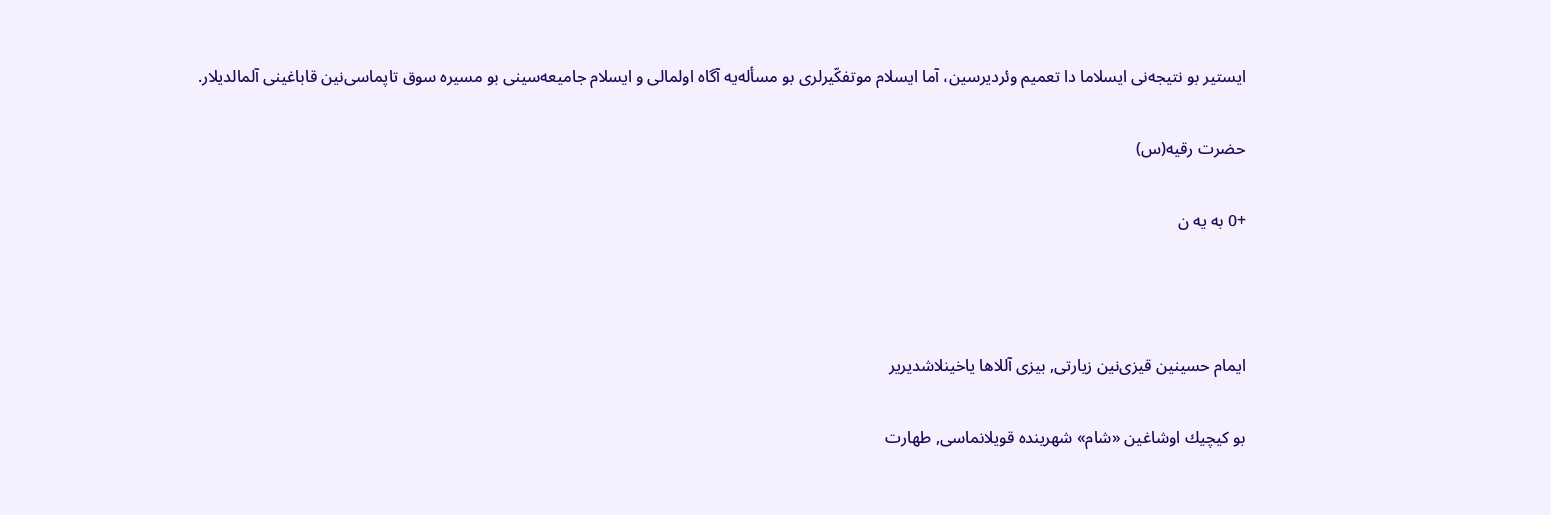ایستیر بو نتیجه‌نی ایسلاما دا تعمیم وئردیرسین، آما ایسلام موتفكّیرلری بو مسأله‌یه آگاه اولمالی و ایسلام جامیعه‌سینی بو مسیره سوق تاپماسی‌نین قاباغینی آلمالدیلار.

حضرت رقیه(س)

+0 به یه ن



ایمام حسینین قیزی‌نین زیارتی, بیزی آللاها یاخینلاشدیریر

بو كیچیك اوشاغین «شام» شهرینده قویلانماسی, طهارت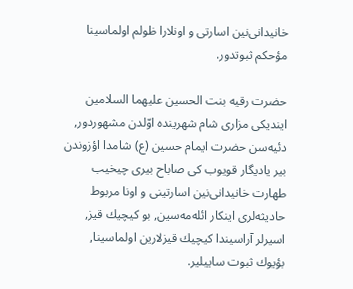خانیدانی‌نین اسارتی و اونلارا ظولم اولماسینا مؤحكم ثبوتدور.

حضرت رقیه بنت الحسین علیهما السلامین ایندیكی مزاری شام شهرینده اوّلدن مشهوردور, دئیه‌سن حضرت ایمام حسین (ع) شامدا اؤزوندن بیر یادیگار قویوب كی صاباح بیری چیخیب طهارت خانیدانی‌نین اسارتینی و اونا مربوط حادیثه‌لری اینكار ائله‌‌مه‌سین, بو كیچیك قیز, اسیرلر آراسیندا كیچیك قیزلارین اولماسینا, بؤیوك ثبوت ساییلیر.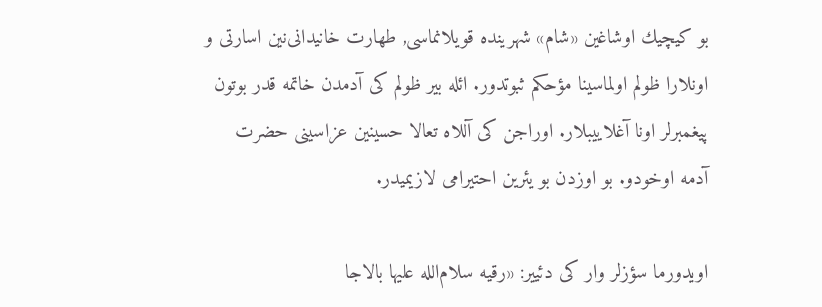بو كیچیك اوشاغین «شام» شهرینده قویلانماسی, طهارت خانیدانی‌نین اسارتی و اونلارا ظولم اولماسینا مؤحكم ثبوتدور. ائله بیر ظولم كی آدمدن خاتمه قدر بوتون پیغمبرلر اونا آغلاییبلار. اوراجن كی آللاه تعالا حسینین عزاسینی حضرت آدمه اوخودو. بو اوزدن بو یئرین احتیرامی لازیمیدر.

اویدورما سؤزلر وار كی دئییر: «رقیه سلام‌الله علیها بالاجا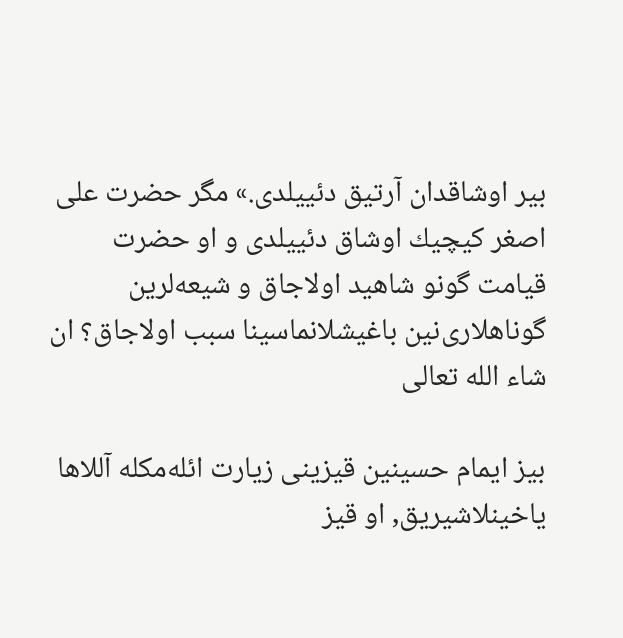بیر اوشاقدان آرتیق دئییلدی.» مگر حضرت علی اصغر كیچیك اوشاق دئییلدی و او حضرت قیامت گونو شاهید اولاجاق و شیعه‌لرین گوناهلاری‌نین باغیشلانماسینا سبب اولاجاق؟ ان شاء الله تعالى

بیز ایمام حسینین قیزینی زیارت ائله‌مكله آللاها یاخینلاشیریق, او قیز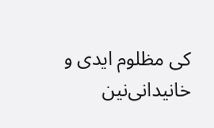كی مظلوم ایدی و خانیدانی‌نین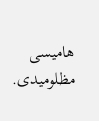هامیسی مظلومیدی.